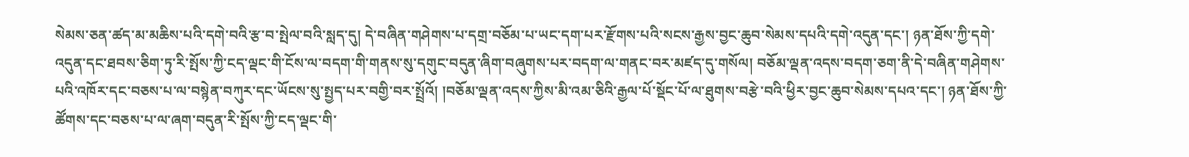སེམས་ཅན་ཚད་མ་མཆིས་པའི་དགེ་བའི་རྩ་བ་སྤེལ་བའི་སླད་དུ། དེ་བཞིན་གཤེགས་པ་དགྲ་བཅོམ་པ་ཡང་དག་པར་རྫོགས་པའི་སངས་རྒྱས་བྱང་ཆུབ་སེམས་དཔའི་དགེ་འདུན་དང་། ཉན་ཐོས་ཀྱི་དགེ་འདུན་དང་ཐབས་ཅིག་ཏུ་རི་སྤོས་ཀྱི་ངད་ལྡང་གི་ངོས་ལ་བདག་གི་གནས་སུ་དགུང་བདུན་ཞིག་བཞུགས་པར་བདག་ལ་གནང་བར་མཛད་དུ་གསོལ། བཅོམ་ལྡན་འདས་བདག་ཅག་ནི་དེ་བཞིན་གཤེགས་པའི་འཁོར་དང་བཅས་པ་ལ་བསྙེན་བཀུར་དང་ཡོངས་སུ་སྤྱད་པར་བགྱི་བར་སྤྲོའོ། །བཅོམ་ལྡན་འདས་ཀྱིས་མི་འམ་ཅིའི་རྒྱལ་པོ་སྡོང་པོ་ལ་ཐུགས་བརྩེ་བའི་ཕྱིར་བྱང་ཆུབ་སེམས་དཔའ་དང་། ཉན་ཐོས་ཀྱི་ཚོགས་དང་བཅས་པ་ལ་ཞག་བདུན་རི་སྤོས་ཀྱི་ངད་ལྡང་གི་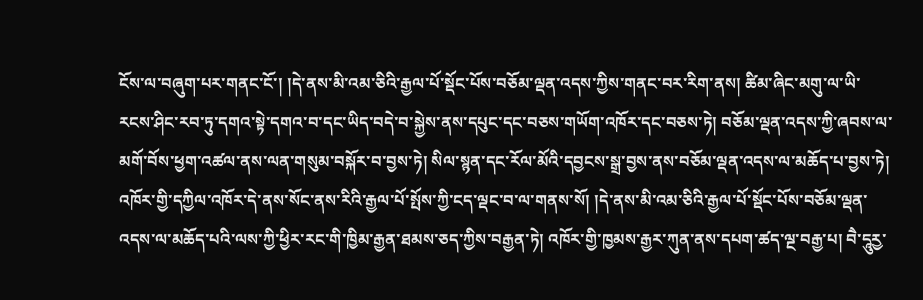ངོས་ལ་བཞུག་པར་གནང་ངོ་། །དེ་ནས་མི་འམ་ཅིའི་རྒྱལ་པོ་སྡོང་པོས་བཅོམ་ལྡན་འདས་ཀྱིས་གནང་བར་རིག་ནས། ཚིམ་ཞིང་མགུ་ལ་ཡི་རངས་ཤིང་རབ་ཏུ་དགའ་སྟེ་དགའ་བ་དང་ཡིད་བདེ་བ་སྐྱེས་ནས་དཔུང་དང་བཅས་གཡོག་འཁོར་དང་བཅས་ཏེ། བཅོམ་ལྡན་འདས་ཀྱི་ཞབས་ལ་མགོ་བོས་ཕྱག་འཚལ་ནས་ལན་གསུམ་བསྐོར་བ་བྱས་ཏེ། སིལ་སྙན་དང་རོལ་མོའི་དབྱངས་སྒྲ་བྱས་ནས་བཅོམ་ལྡན་འདས་ལ་མཆོད་པ་བྱས་ཏེ། འཁོར་གྱི་དཀྱིལ་འཁོར་དེ་ནས་སོང་ནས་རིའི་རྒྱལ་པོ་སྤོས་ཀྱི་ངད་ལྡང་བ་ལ་གནས་སོ། །དེ་ནས་མི་འམ་ཅིའི་རྒྱལ་པོ་སྡོང་པོས་བཅོམ་ལྡན་འདས་ལ་མཆོད་པའི་ལས་ཀྱི་ཕྱིར་རང་གི་ཁྱིམ་རྒྱན་ཐམས་ཅད་ཀྱིས་བརྒྱན་ཏེ། འཁོར་གྱི་ཁྱམས་རྒྱར་ཀུན་ནས་དཔག་ཚད་ལྔ་བརྒྱ་པ། བཻ་དཱུཪྱ་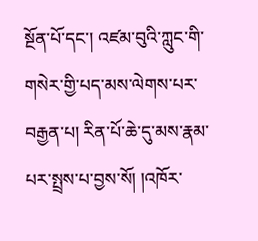སྔོན་པོ་དང་། འཛམ་བུའི་ཀླུང་གི་གསེར་གྱི་པད་མས་ལེགས་པར་བརྒྱན་པ། རིན་པོ་ཆེ་དུ་མས་རྣམ་པར་སྤྲས་པ་བྱས་སོ། །འཁོར་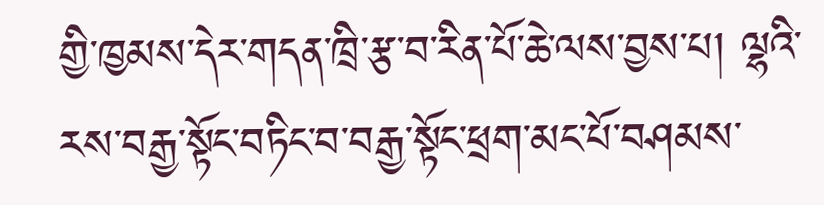གྱི་ཁྱམས་དེར་གདན་ཁྲི་རྩ་བ་རིན་པོ་ཆེ་ལས་བྱས་པ། ལྷའི་རས་བརྒྱ་སྟོང་བཏིང་བ་བརྒྱ་སྟོང་ཕྲག་མང་པོ་བཤམས་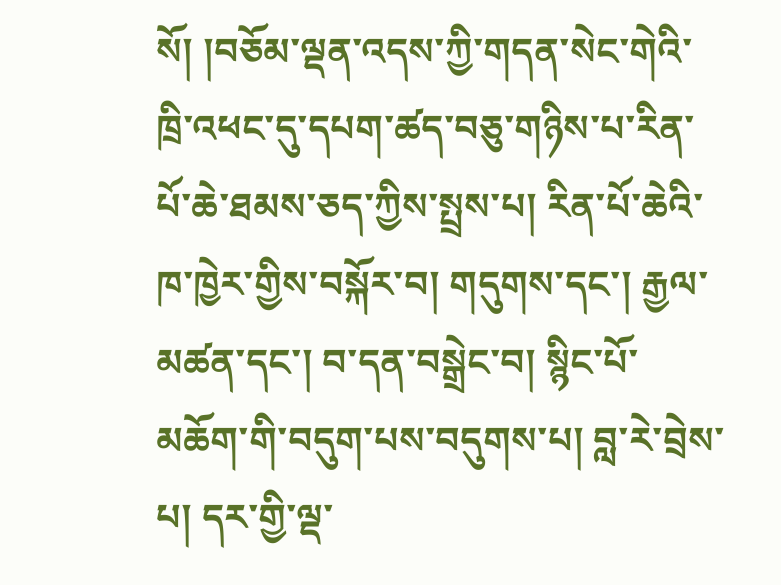སོ། །བཅོམ་ལྡན་འདས་ཀྱི་གདན་སེང་གེའི་ཁྲི་འཕང་དུ་དཔག་ཚད་བཅུ་གཉིས་པ་རིན་པོ་ཆེ་ཐམས་ཅད་ཀྱིས་སྤྲས་པ། རིན་པོ་ཆེའི་ཁ་ཁྱེར་གྱིས་བསྐོར་བ། གདུགས་དང་། རྒྱལ་མཚན་དང་། བ་དན་བསྒྲེང་བ། སྙིང་པོ་མཆོག་གི་བདུག་པས་བདུགས་པ། བླ་རེ་བྲེས་པ། དར་གྱི་ལྡ་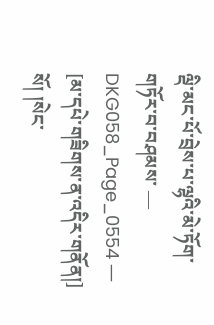ལྡི་མང་པོ་བྲེས་པ་ལྷའི་མེ་ཏོག་གཏོར་བ་བཤམས་ ― DKG058_Page_0554 ―
[མ་དཔེ་གཟིགས་ན་འདིར་གནོན།]
སོ། །སེང་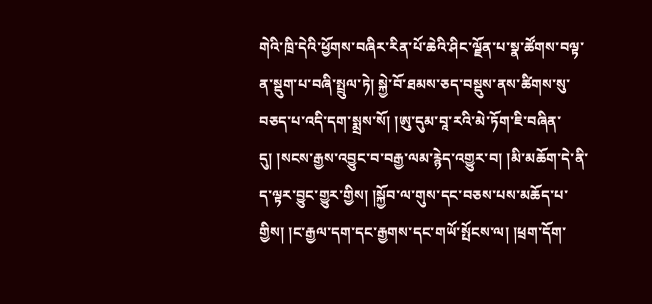གེའི་ཁྲི་དེའི་ཕྱོགས་བཞིར་རིན་པོ་ཆེའི་ཤིང་ལྗོན་པ་སྣ་ཚོགས་བལྟ་ན་སྡུག་པ་བཞི་སྤྲུལ་ཏེ། སྐྱེ་བོ་ཐམས་ཅད་བསྡུས་ནས་ཚིགས་སུ་བཅད་པ་འདི་དག་སྨྲས་སོ། །ཨུ་དུམ་བཱ་རའི་མེ་ཏོག་ཇི་བཞིན་དུ། །སངས་རྒྱས་འབྱུང་བ་བརྒྱ་ལམ་རྙེད་འགྱུར་བ། །མི་མཆོག་དེ་ནི་ད་ལྟར་བྱུང་གྱུར་གྱིས། །སྐྱོབ་ལ་གུས་དང་བཅས་པས་མཆོད་པ་གྱིས། །ང་རྒྱལ་དག་དང་རྒྱགས་དང་གཡོ་སྤོངས་ལ། །ཕྲག་དོག་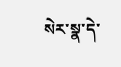སེར་སྣ་དེ་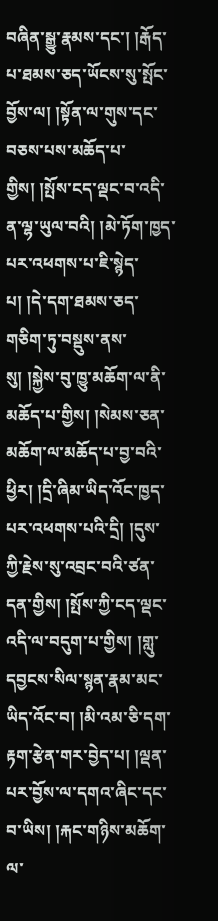བཞིན་སྒྱུ་རྣམས་དང་། །རྒོད་པ་ཐམས་ཅད་ཡོངས་སུ་སྤོང་བྱོས་ལ། །སྟོན་ལ་གུས་དང་བཅས་པས་མཆོད་པ་གྱིས། །སྤོས་ངད་ལྡང་བ་འདི་ན་ལྷ་ཡུལ་བའི། །མེ་ཏོག་ཁྱད་པར་འཕགས་པ་ཇི་སྙེད་པ། །དེ་དག་ཐམས་ཅད་གཅིག་ཏུ་བསྡུས་ནས་སུ། །སྐྱེས་བུ་ཁྱུ་མཆོག་ལ་ནི་མཆོད་པ་གྱིས། །སེམས་ཅན་མཆོག་ལ་མཆོད་པ་བྱ་བའི་ཕྱིར། །དྲི་ཞིམ་ཡིད་འོང་ཁྱད་པར་འཕགས་པའི་དྲི། །དུས་ཀྱི་རྗེས་སུ་འབྲང་བའི་ཙན་དན་གྱིས། །སྤོས་ཀྱི་ངད་ལྡང་འདི་ལ་བདུག་པ་གྱིས། །གླུ་དབྱངས་སིལ་སྙན་རྣམ་མང་ཡིད་འོང་བ། །མི་འམ་ཅི་དག་རྟག་རྩེན་གར་བྱེད་པ། །ལྡན་པར་བྱོས་ལ་དགའ་ཞིང་དང་བ་ཡིས། །རྐང་གཉིས་མཆོག་ལ་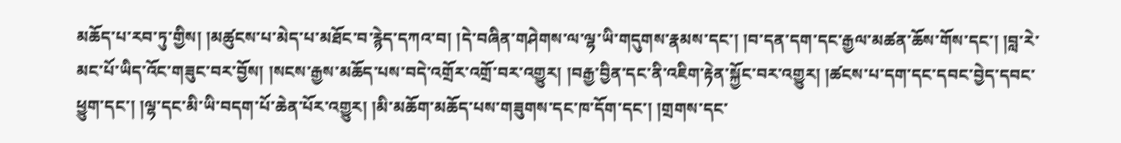མཆོད་པ་རབ་ཏུ་གྱིས། །མཚུངས་པ་མེད་པ་མཐོང་བ་རྙེད་དཀའ་བ། །དེ་བཞིན་གཤེགས་ལ་ལྷ་ཡི་གདུགས་རྣམས་དང་། །བ་དན་དག་དང་རྒྱལ་མཚན་ཆོས་གོས་དང་། །བླ་རེ་མང་པོ་ཡིད་འོང་གཟུང་བར་བྱོས། །སངས་རྒྱས་མཆོད་པས་བདེ་འགྲོར་འགྲོ་བར་འགྱུར། །བརྒྱ་བྱིན་དང་ནི་འཇིག་རྟེན་སྐྱོང་བར་འགྱུར། །ཚངས་པ་དག་དང་དབང་བྱེད་དབང་ཕྱུག་དང་། །ལྷ་དང་མི་ཡི་བདག་པོ་ཆེན་པོར་འགྱུར། །མི་མཆོག་མཆོད་པས་གཟུགས་དང་ཁ་དོག་དང་། །གྲགས་དང་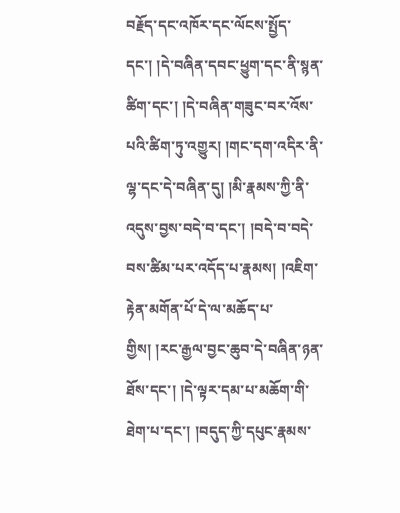བརྗོད་དང་འཁོར་དང་ལོངས་སྤྱོད་དང་། །དེ་བཞིན་དབང་ཕྱུག་དང་ནི་སྙན་ཚིག་དང་། །དེ་བཞིན་གཟུང་བར་འོས་པའི་ཚིག་ཏུ་འགྱུར། །གང་དག་འདིར་ནི་ལྷ་དང་དེ་བཞིན་དུ། །མི་རྣམས་ཀྱི་ནི་འདུས་བྱས་བདེ་བ་དང་། །བདེ་བ་བདེ་བས་ཚིམ་པར་འདོད་པ་རྣམས། །འཇིག་རྟེན་མགོན་པོ་དེ་ལ་མཆོད་པ་གྱིས། །རང་རྒྱལ་བྱང་ཆུབ་དེ་བཞིན་ཉན་ཐོས་དང་། །དེ་ལྟར་དམ་པ་མཆོག་གི་ཐེག་པ་དང་། །བདུད་ཀྱི་དཔུང་རྣམས་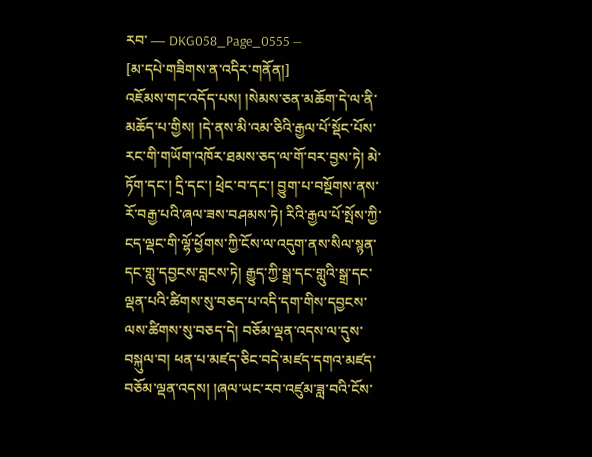རབ་ ― DKG058_Page_0555 ―
[མ་དཔེ་གཟིགས་ན་འདིར་གནོན།]
འཇོམས་གང་འདོད་པས། །སེམས་ཅན་མཆོག་དེ་ལ་ནི་མཆོད་པ་གྱིས། །དེ་ནས་མི་འམ་ཅིའི་རྒྱལ་པོ་སྡོང་པོས་རང་གི་གཡོག་འཁོར་ཐམས་ཅད་ལ་གོ་བར་བྱས་ཏེ། མེ་ཏོག་དང་། དྲི་དང་། ཕྲེང་བ་དང་། བྱུག་པ་བསྔོགས་ནས་རོ་བརྒྱ་པའི་ཞལ་ཟས་བཤམས་ཏེ། རིའི་རྒྱལ་པོ་སྤོས་ཀྱི་ངད་ལྡང་གི་ལྷོ་ཕྱོགས་ཀྱི་ངོས་ལ་འདུག་ནས་སིལ་སྙན་དང་གླུ་དབྱངས་བླངས་ཏེ། རྒྱུད་ཀྱི་སྒྲ་དང་གླུའི་སྒྲ་དང་ལྡན་པའི་ཚིགས་སུ་བཅད་པ་འདི་དག་གིས་དབྱངས་ལས་ཚིགས་སུ་བཅད་དེ། བཅོམ་ལྡན་འདས་ལ་དུས་བསྐུལ་བ། ཕན་པ་མཛད་ཅིང་བདེ་མཛད་དགའ་མཛད་བཅོམ་ལྡན་འདས། །ཞལ་ཡང་རབ་འཛུམ་ཟླ་བའི་ངོས་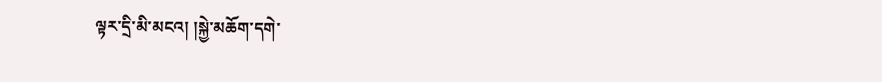ལྟར་དྲི་མི་མངའ། །སྐྱེ་མཆོག་དགེ་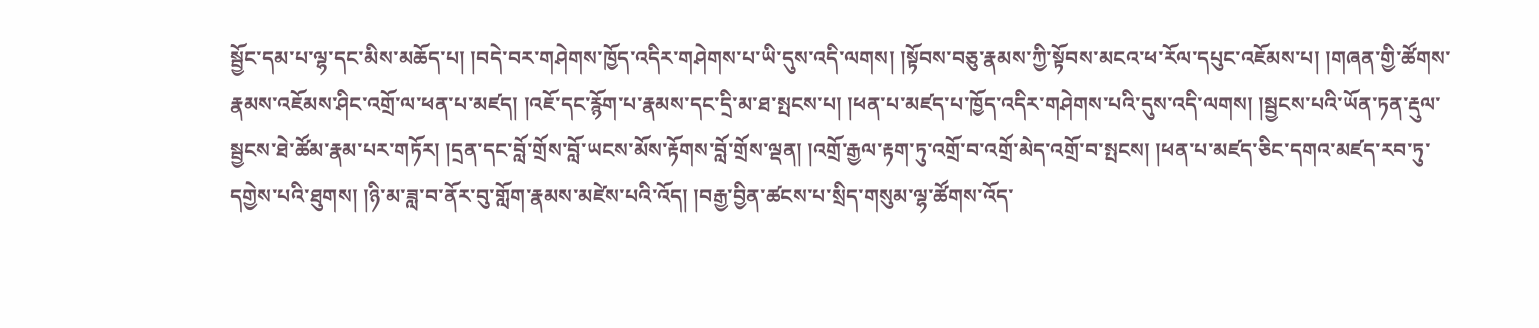སྦྱོང་དམ་པ་ལྷ་དང་མིས་མཆོད་པ། །བདེ་བར་གཤེགས་ཁྱོད་འདིར་གཤེགས་པ་ཡི་དུས་འདི་ལགས། །སྟོབས་བཅུ་རྣམས་ཀྱི་སྟོབས་མངའ་ཕ་རོལ་དཔུང་འཇོམས་པ། །གཞན་གྱི་ཚོགས་རྣམས་འཇོམས་ཤིང་འགྲོ་ལ་ཕན་པ་མཛད། །འཇོ་དང་རྙོག་པ་རྣམས་དང་དྲི་མ་ཐ་སྤངས་པ། །ཕན་པ་མཛད་པ་ཁྱོད་འདིར་གཤེགས་པའི་དུས་འདི་ལགས། །སྦྱངས་པའི་ཡོན་ཏན་རྡུལ་སྦྱངས་ཐེ་ཚོམ་རྣམ་པར་གཏོར། །དྲན་དང་བློ་གྲོས་བློ་ཡངས་མོས་རྟོགས་བློ་གྲོས་ལྡན། །འགྲོ་རྒྱལ་རྟག་ཏུ་འགྲོ་བ་འགྲོ་མེད་འགྲོ་བ་སྤངས། །ཕན་པ་མཛད་ཅིང་དགའ་མཛད་རབ་ཏུ་དགྱེས་པའི་ཐུགས། །ཉི་མ་ཟླ་བ་ནོར་བུ་གློག་རྣམས་མཛེས་པའི་འོད། །བརྒྱ་བྱིན་ཚངས་པ་སྲིད་གསུམ་ལྷ་ཚོགས་འོད་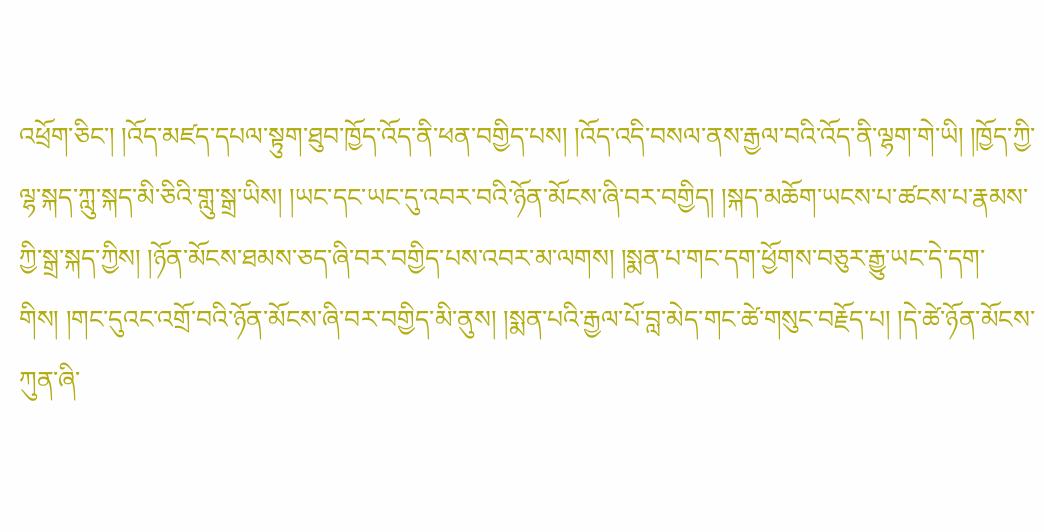འཕྲོག་ཅིང་། །འོད་མཛད་དཔལ་སྟུག་ཐུབ་ཁྱོད་འོད་ནི་ཕན་བགྱིད་པས། །འོད་འདི་བསལ་ནས་རྒྱལ་བའི་འོད་ནི་ལྷག་གེ་ཡི། །ཁྱོད་ཀྱི་ལྷ་སྐད་ཀླུ་སྐད་མི་ཅིའི་གླུ་སྒྲ་ཡིས། །ཡང་དང་ཡང་དུ་འབར་བའི་ཉོན་མོངས་ཞི་བར་བགྱིད། །སྐད་མཆོག་ཡངས་པ་ཚངས་པ་རྣམས་ཀྱི་སྒྲ་སྐད་ཀྱིས། །ཉོན་མོངས་ཐམས་ཅད་ཞི་བར་བགྱིད་པས་འབར་མ་ལགས། །སྨན་པ་གང་དག་ཕྱོགས་བཅུར་རྒྱུ་ཡང་དེ་དག་གིས། །གང་དུའང་འགྲོ་བའི་ཉོན་མོངས་ཞི་བར་བགྱིད་མི་ནུས། །སྨན་པའི་རྒྱལ་པོ་བླ་མེད་གང་ཚེ་གསུང་བརྗོད་པ། །དེ་ཚེ་ཉོན་མོངས་ཀུན་ཞི་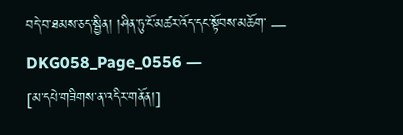བདེ་བ་ཐམས་ཅད་སྦྱིན། །ཤིན་ཏུ་ངོ་མཚར་འོད་དང་སྟོབས་མཆོག་ ― DKG058_Page_0556 ―
[མ་དཔེ་གཟིགས་ན་འདིར་གནོན།]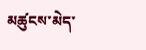མཚུངས་མེད་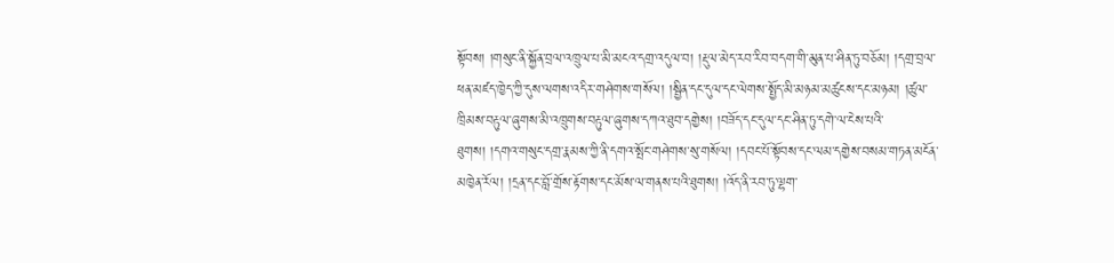སྟོབས། །གསུང་ནི་སྐྱོན་བྲལ་འཁྲུལ་པ་མི་མངའ་དགྲ་འདུལ་བ། །རྡུལ་མེད་རབ་རིབ་བདག་གི་མུན་པ་ཤིན་ཏུ་བཅོམ། །དགྲ་བྲལ་ཕན་མཛད་ཁྱེད་ཀྱི་དུས་ལགས་འདིར་གཤེགས་གསོལ། །སྦྱིན་དང་དུལ་དང་ལེགས་སྤྱོད་མི་མཉམ་མཚུངས་དང་མཉམ། །ཚུལ་ཁྲིམས་བརྟུལ་ཞུགས་མི་འཁྲུགས་བརྟུལ་ཞུགས་དཀའ་ཐུབ་དགྱེས། །བཟོད་དང་དུལ་དང་ཤིན་ཏུ་དགེ་ལ་ངེས་པའི་ཐུགས། །དགའ་གསུང་དགྲ་རྣམས་ཀྱི་ནི་དགའ་སྤོང་གཤེགས་སུ་གསོལ། །དབང་པོ་སྟོབས་དང་ལམ་དགྱེས་བསམ་གཏན་མངོན་མཁྱེན་རོལ། །དྲན་དང་བློ་གྲོས་རྟོགས་དང་མོས་ལ་གནས་པའི་ཐུགས། །འོད་ནི་རབ་ཏུ་ལྷག་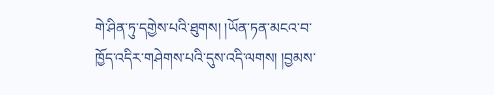གེ་ཤིན་ཏུ་དགྱེས་པའི་ཐུགས། །ཡོན་ཏན་མངའ་བ་ཁྱོད་འདིར་གཤེགས་པའི་དུས་འདི་ལགས། །བྱམས་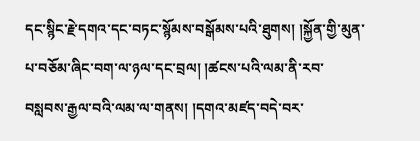དང་སྙིང་རྗེ་དགའ་དང་བཏང་སྙོམས་བསྒོམས་པའི་ཐུགས། །སྐྱོན་གྱི་མུན་པ་བཅོམ་ཞིང་བག་ལ་ཉལ་དང་བྲལ། །ཚངས་པའི་ལམ་ནི་རབ་བསླབས་རྒྱལ་བའི་ལམ་ལ་གནས། །དགའ་མཛད་བདེ་བར་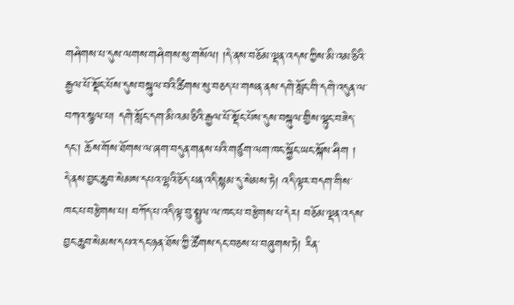གཤེགས་པ་དུས་ལགས་གཤེགས་སུ་གསོལ། །དེ་ནས་བཅོམ་ལྡན་འདས་ཀྱིས་མི་འམ་ཅིའི་རྒྱལ་པོ་སྡོང་པོས་དུས་བསྐུལ་བའི་ཚིགས་སུ་བཅད་པ་གསན་ནས་དགེ་སློང་གི་དགེ་འདུན་ལ་བཀའ་སྩལ་པ། དགེ་སློང་དག་མི་འམ་ཅིའི་རྒྱལ་པོ་སྡོང་པོས་དུས་བསྐུལ་གྱིས་ལྷུང་བཟེད་དང་། ཆོས་གོས་ཐོགས་ལ་ཞག་བདུན་གནས་པའི་གཙུག་ལག་ཁང་སྐྱོང་ཡང་སྐོས་ཤིག ། དེ་ནས་བྱང་ཆུབ་སེམས་དཔའ་ལྷའི་ཅོད་པན་འདི་སྙམ་དུ་སེམས་ཏེ། འདི་ལྟར་བདག་གིས་ཁང་པ་བརྩེགས་པ། བཀོད་པ་འདི་ལྟ་བུ་སྤྲུལ་ལ་ཁང་པ་བརྩེགས་པ་དེར། བཅོམ་ལྡན་འདས་བྱང་ཆུབ་སེམས་དཔའ་དང་ཉན་ཐོས་ཀྱི་ཚོགས་དང་བཅས་པ་བཞུགས་ཏེ། རིན་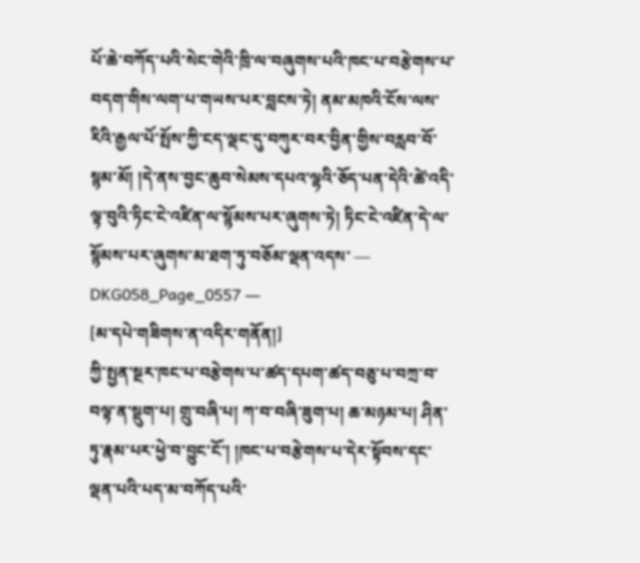པོ་ཆེ་བཀོད་པའི་སེང་གེའི་ཁྲི་ལ་བཞུགས་པའི་ཁང་པ་བརྩེགས་པ་བདག་གིས་ལག་པ་གཡས་པར་བླངས་ཏེ། ནམ་མཁའི་ངོས་ལས་རིའི་རྒྱལ་པོ་སྤོས་ཀྱི་ངད་ལྡང་དུ་བཀུར་བར་བྱིན་གྱིས་བརླབ་བོ་སྙམ་མོ། །དེ་ནས་བྱང་ཆུབ་སེམས་དཔའ་ལྷའི་ཅོད་པན་དེའི་ཚེ་འདི་ལྟ་བུའི་ཏིང་ངེ་འཛིན་ལ་སྙོམས་པར་ཞུགས་ཏེ། ཏིང་ངེ་འཛིན་དེ་ལ་སྙོམས་པར་ཞུགས་མ་ཐག་ཏུ་བཅོམ་ལྡན་འདས་ ― DKG058_Page_0557 ―
[མ་དཔེ་གཟིགས་ན་འདིར་གནོན།]
ཀྱི་སྤྱན་སྔར་ཁང་པ་བརྩེགས་པ་ཚད་དཔག་ཚད་བཅུ་པ་བཀྲ་བ་བལྟ་ན་སྡུག་པ། གྲུ་བཞི་པ། ཀ་བ་བཞི་ཟུག་པ། ཆ་མཉམ་པ། ཤིན་ཏུ་རྣམ་པར་ཕྱེ་བ་བྱུང་ངོ་། །ཁང་པ་བརྩེགས་པ་དེར་སྟོབས་དང་ལྡན་པའི་པད་མ་བཀོད་པའི་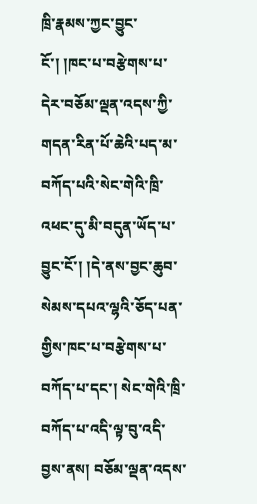ཁྲི་རྣམས་ཀྱང་བྱུང་ངོ་། །ཁང་པ་བརྩེགས་པ་དེར་བཅོམ་ལྡན་འདས་ཀྱི་གདན་རིན་པོ་ཆེའི་པད་མ་བཀོད་པའི་སེང་གེའི་ཁྲི་འཕང་དུ་མི་བདུན་ཡོད་པ་བྱུང་ངོ་། །དེ་ནས་བྱང་ཆུབ་སེམས་དཔའ་ལྷའི་ཅོད་པན་གྱིས་ཁང་པ་བརྩེགས་པ་བཀོད་པ་དང་། སེང་གེའི་ཁྲི་བཀོད་པ་འདི་ལྟ་བུ་འདི་བྱས་ནས། བཅོམ་ལྡན་འདས་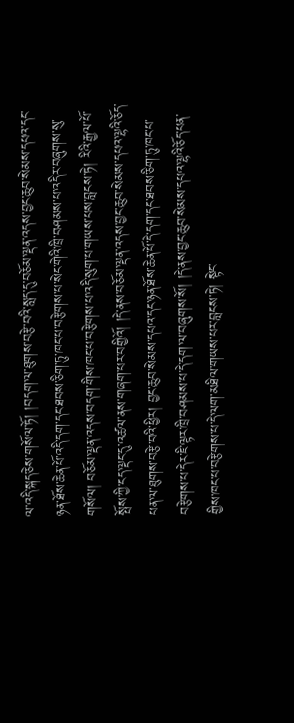ལ་འདི་སྐད་ཅེས་གསོལ་ཏོ། །བདག་ལ་ཐུགས་བརྩེ་བའི་སླད་དུ་བཅོམ་ལྡན་འདས་བྱང་ཆུབ་སེམས་དཔའ་དང་ཉན་ཐོས་ཆེན་པོ་འདི་དག་དང་ཐབས་ཅིག་ཏུ་ཁང་པ་བརྩེགས་པ་སེང་གེའི་ཁྲི་བཤམས་པ་འདིར་བཞུགས་སུ་གསོལ། བཅོམ་ལྡན་འདས་བདག་གིས་ཁང་པ་བརྩེགས་པ་འདི་སུག་པ་གཡས་པས་བླངས་ཏེ། རིའི་རྒྱལ་པོ་སྤོས་ཀྱི་ངད་ལྡང་དུ་འཚལ་ནས་གཞག་པར་བགྱིའོ། །དེ་ནས་བཅོམ་ལྡན་འདས་བྱང་ཆུབ་སེམས་དཔའ་ལྷའི་ཅོད་པན་ལ་ཐུགས་བརྩེ་བའི་ཕྱིར། བྱང་ཆུབ་སེམས་དཔའ་དང་ཉན་ཐོས་ཆེན་པོ་དེ་དག་དང་ཐབས་ཅིག་ཏུ་ཁང་པ་བརྩེགས་པ་དེར་ཇི་ལྟར་ཁྲི་བཤམས་པ་དེ་དག་ལ་བཞུགས་སོ། །དེ་ནས་བྱང་ཆུབ་སེམས་དཔའ་ལྷའི་ཅོད་པན་གྱིས་ཁང་པ་བརྩེགས་པ་དེ་ལག་མཐིལ་གཡས་པར་བླངས་ཏེ། སྟེང་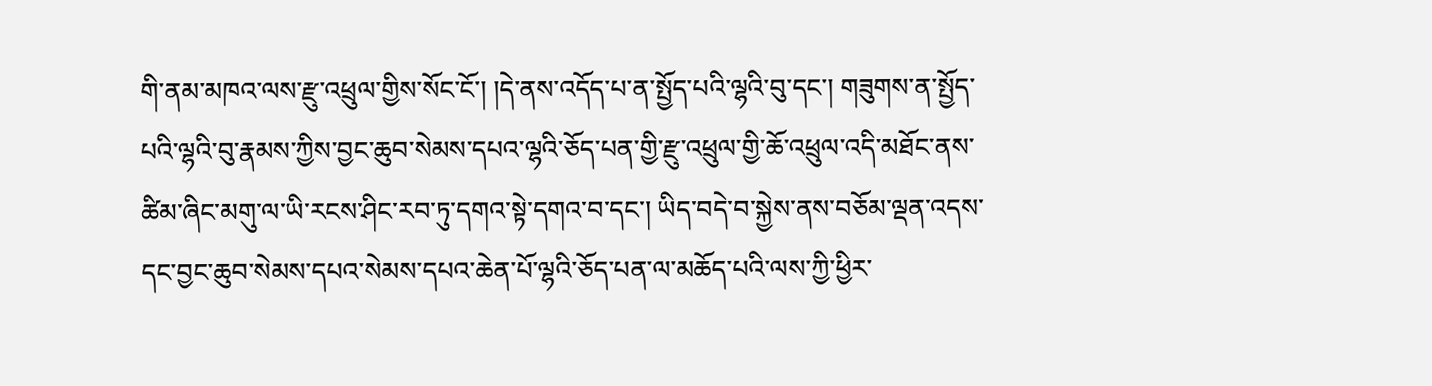གི་ནམ་མཁའ་ལས་རྫུ་འཕྲུལ་གྱིས་སོང་ངོ་། །དེ་ནས་འདོད་པ་ན་སྤྱོད་པའི་ལྷའི་བུ་དང་། གཟུགས་ན་སྤྱོད་པའི་ལྷའི་བུ་རྣམས་ཀྱིས་བྱང་ཆུབ་སེམས་དཔའ་ལྷའི་ཅོད་པན་གྱི་རྫུ་འཕྲུལ་གྱི་ཆོ་འཕྲུལ་འདི་མཐོང་ནས་ཚིམ་ཞིང་མགུ་ལ་ཡི་རངས་ཤིང་རབ་ཏུ་དགའ་སྟེ་དགའ་བ་དང་། ཡིད་བདེ་བ་སྐྱེས་ནས་བཅོམ་ལྡན་འདས་དང་བྱང་ཆུབ་སེམས་དཔའ་སེམས་དཔའ་ཆེན་པོ་ལྷའི་ཅོད་པན་ལ་མཆོད་པའི་ལས་ཀྱི་ཕྱིར་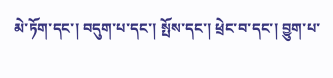མེ་ཏོག་དང་། བདུག་པ་དང་། སྤོས་དང་། ཕྲེང་བ་དང་། བྱུག་པ་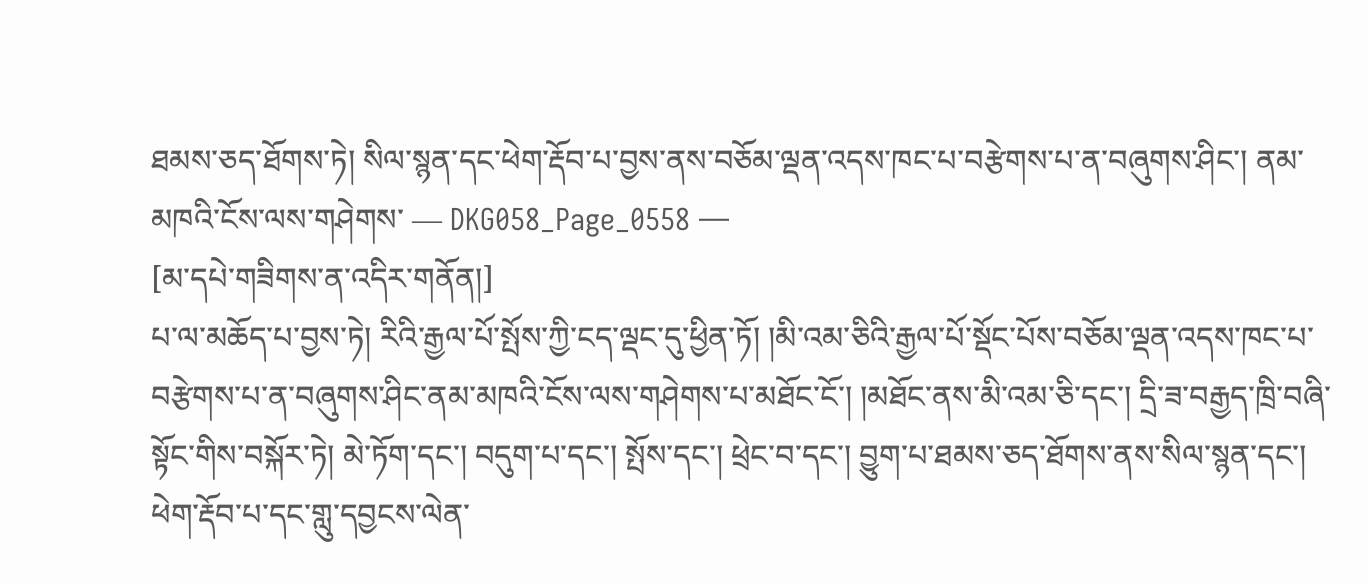ཐམས་ཅད་ཐོགས་ཏེ། སིལ་སྙན་དང་ཕེག་རྡོབ་པ་བྱས་ནས་བཅོམ་ལྡན་འདས་ཁང་པ་བརྩེགས་པ་ན་བཞུགས་ཤིང་། ནམ་མཁའི་ངོས་ལས་གཤེགས་ ― DKG058_Page_0558 ―
[མ་དཔེ་གཟིགས་ན་འདིར་གནོན།]
པ་ལ་མཆོད་པ་བྱས་ཏེ། རིའི་རྒྱལ་པོ་སྤོས་ཀྱི་ངད་ལྡང་དུ་ཕྱིན་ཏོ། །མི་འམ་ཅིའི་རྒྱལ་པོ་སྡོང་པོས་བཅོམ་ལྡན་འདས་ཁང་པ་བརྩེགས་པ་ན་བཞུགས་ཤིང་ནམ་མཁའི་ངོས་ལས་གཤེགས་པ་མཐོང་ངོ་། །མཐོང་ནས་མི་འམ་ཅི་དང་། དྲི་ཟ་བརྒྱད་ཁྲི་བཞི་སྟོང་གིས་བསྐོར་ཏེ། མེ་ཏོག་དང་། བདུག་པ་དང་། སྤོས་དང་། ཕྲེང་བ་དང་། བྱུག་པ་ཐམས་ཅད་ཐོགས་ནས་སིལ་སྙན་དང་། ཕེག་རྡོབ་པ་དང་གླུ་དབྱངས་ལེན་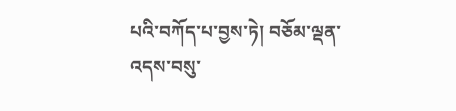པའི་བཀོད་པ་བྱས་ཏེ། བཅོམ་ལྡན་འདས་བསུ་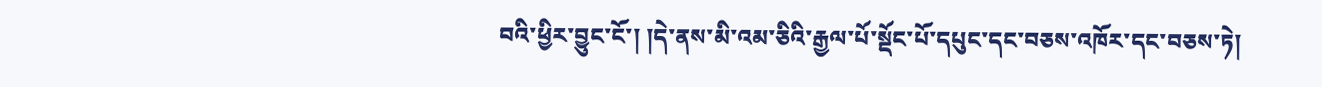བའི་ཕྱིར་བྱུང་ངོ་། །དེ་ནས་མི་འམ་ཅིའི་རྒྱལ་པོ་སྡོང་པོ་དཔུང་དང་བཅས་འཁོར་དང་བཅས་ཏེ།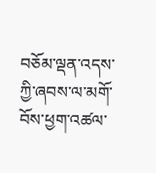བཅོམ་ལྡན་འདས་ཀྱི་ཞབས་ལ་མགོ་བོས་ཕྱག་འཚལ་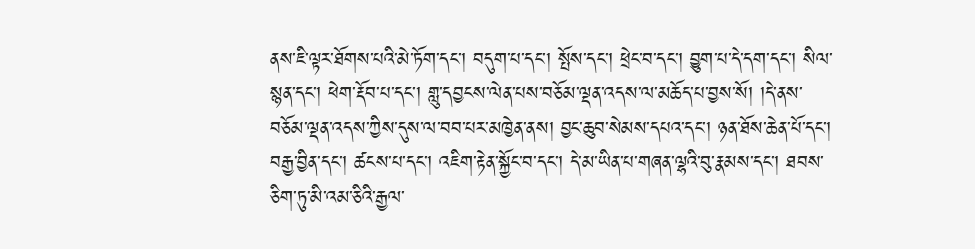ནས་ཇི་ལྟར་ཐོགས་པའི་མེ་ཏོག་དང་། བདུག་པ་དང་། སྤོས་དང་། ཕྲེང་བ་དང་། བྱུག་པ་དེ་དག་དང་། སིལ་སྙན་དང་། ཕེག་རྡོབ་པ་དང་། གླུ་དབྱངས་ལེན་པས་བཅོམ་ལྡན་འདས་ལ་མཆོད་པ་བྱས་སོ། །དེ་ནས་བཅོམ་ལྡན་འདས་ཀྱིས་དུས་ལ་བབ་པར་མཁྱེན་ནས། བྱང་ཆུབ་སེམས་དཔའ་དང་། ཉན་ཐོས་ཆེན་པོ་དང་། བརྒྱ་བྱིན་དང་། ཚངས་པ་དང་། འཇིག་རྟེན་སྐྱོང་བ་དང་། དེ་མ་ཡིན་པ་གཞན་ལྷའི་བུ་རྣམས་དང་། ཐབས་ཅིག་ཏུ་མི་འམ་ཅིའི་རྒྱལ་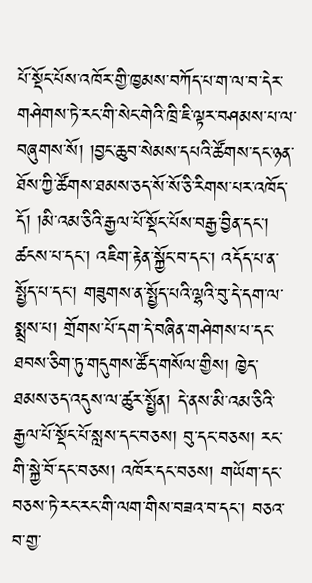པོ་སྡོང་པོས་འཁོར་གྱི་ཁྱམས་བཀོད་པ་ག་ལ་བ་དེར་གཤེགས་ཏེ་རང་གི་སེང་གེའི་ཁྲི་ཇི་ལྟར་བཤམས་པ་ལ་བཞུགས་སོ། །བྱང་ཆུབ་སེམས་དཔའི་ཚོགས་དང་ཉན་ཐོས་ཀྱི་ཚོགས་ཐམས་ཅད་སོ་སོ་ཅི་རིགས་པར་འཁོད་དོ། །མི་འམ་ཅིའི་རྒྱལ་པོ་སྡོང་པོས་བརྒྱ་བྱིན་དང་། ཚངས་པ་དང་། འཇིག་རྟེན་སྐྱོང་བ་དང་། འདོད་པ་ན་སྤྱོད་པ་དང་། གཟུགས་ན་སྤྱོད་པའི་ལྷའི་བུ་དེ་དག་ལ་སྨྲས་པ། གྲོགས་པོ་དག་དེ་བཞིན་གཤེགས་པ་དང་ཐབས་ཅིག་ཏུ་གདུགས་ཚོད་གསོལ་གྱིས། ཁྱེད་ཐམས་ཅད་འདུས་ལ་ཚུར་སྤྱོན། དེ་ནས་མི་འམ་ཅིའི་རྒྱལ་པོ་སྡོང་པོ་སླས་དང་བཅས། བུ་དང་བཅས། རང་གི་སྐྱེ་བོ་དང་བཅས། འཁོར་དང་བཅས། གཡོག་དང་བཅས་ཏེ་རང་རང་གི་ལག་གིས་བཟའ་བ་དང་། བཅའ་བ་གྱ་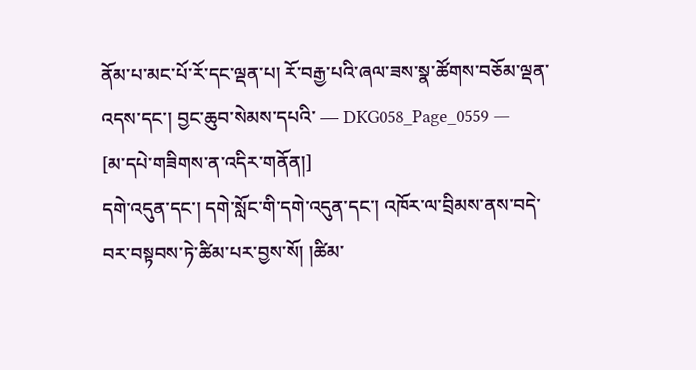ནོམ་པ་མང་པོ་རོ་དང་ལྡན་པ། རོ་བརྒྱ་པའི་ཞལ་ཟས་སྣ་ཚོགས་བཅོམ་ལྡན་འདས་དང་། བྱང་ཆུབ་སེམས་དཔའི་ ― DKG058_Page_0559 ―
[མ་དཔེ་གཟིགས་ན་འདིར་གནོན།]
དགེ་འདུན་དང་། དགེ་སློང་གི་དགེ་འདུན་དང་། འཁོར་ལ་བྲིམས་ནས་བདེ་བར་བསྟབས་ཏེ་ཚིམ་པར་བྱས་སོ། །ཚིམ་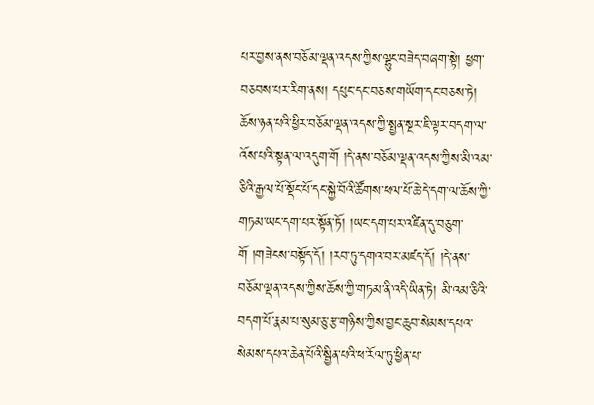པར་བྱས་ནས་བཅོམ་ལྡན་འདས་ཀྱིས་ལྷུང་བཟེད་བཞག་སྟེ། ཕྱག་བཅབས་པར་རིག་ནས། དཔུང་དང་བཅས་གཡོག་དང་བཅས་ཏེ། ཆོས་ཉན་པའི་ཕྱིར་བཅོམ་ལྡན་འདས་ཀྱི་སྤྱན་སྔར་ཇི་ལྟར་བདག་ལ་འོས་པའི་སྟན་ལ་འདུག་གོ །དེ་ནས་བཅོམ་ལྡན་འདས་ཀྱིས་མི་འམ་ཅིའི་རྒྱལ་པོ་སྡོང་པོ་དང་སྐྱེ་བོའི་ཚོགས་ཕལ་པོ་ཆེ་དེ་དག་ལ་ཆོས་ཀྱི་གཏམ་ཡང་དག་པར་སྟོན་ཏོ། །ཡང་དག་པར་འཛིན་དུ་བཅུག་གོ །གཟེངས་བསྟོད་དོ། །རབ་ཏུ་དགའ་བར་མཛད་དོ། །དེ་ནས་བཅོམ་ལྡན་འདས་ཀྱིས་ཆོས་ཀྱི་གཏམ་ནི་འདི་ཡིན་ཏེ། མི་འམ་ཅིའི་བདག་པོ་རྣམ་པ་སུམ་ཅུ་རྩ་གཉིས་ཀྱིས་བྱང་ཆུབ་སེམས་དཔའ་སེམས་དཔའ་ཆེན་པོའི་སྦྱིན་པའི་ཕ་རོལ་ཏུ་ཕྱིན་པ་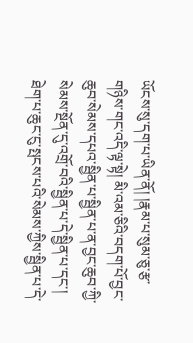ཡོངས་སུ་དག་པ་ཡིན་ནོ། །རྣམ་པ་སུམ་ཅུ་རྩ་གཉིས་གང་འདི་ལྟ་སྟེ། མི་འམ་ཅིའི་བདག་པོ་བྱང་ཆུབ་སེམས་དཔའ་སྦྱིན་པ་སྦྱིན་པ་ན་བྱང་ཆུབ་ཀྱི་སེམས་སྔོན་དུ་འགྲོ་བའི་སྦྱིན་པ་དེ་སྦྱིན་པ་དང་། ཐེག་པ་ཆུང་ངུ་སྤངས་པའི་སེམས་ཀྱིས་སྦྱིན་པ་དེ་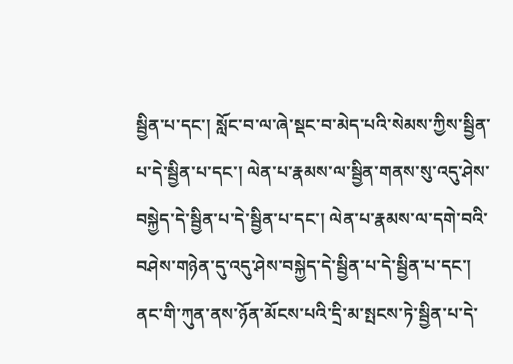སྦྱིན་པ་དང་། སློང་བ་ལ་ཞེ་སྡང་བ་མེད་པའི་སེམས་ཀྱིས་སྦྱིན་པ་དེ་སྦྱིན་པ་དང་། ལེན་པ་རྣམས་ལ་སྦྱིན་གནས་སུ་འདུ་ཤེས་བསྐྱེད་དེ་སྦྱིན་པ་དེ་སྦྱིན་པ་དང་། ལེན་པ་རྣམས་ལ་དགེ་བའི་བཤེས་གཉེན་དུ་འདུ་ཤེས་བསྐྱེད་དེ་སྦྱིན་པ་དེ་སྦྱིན་པ་དང་། ནང་གི་ཀུན་ནས་ཉོན་མོངས་པའི་དྲི་མ་སྤངས་ཏེ་སྦྱིན་པ་དེ་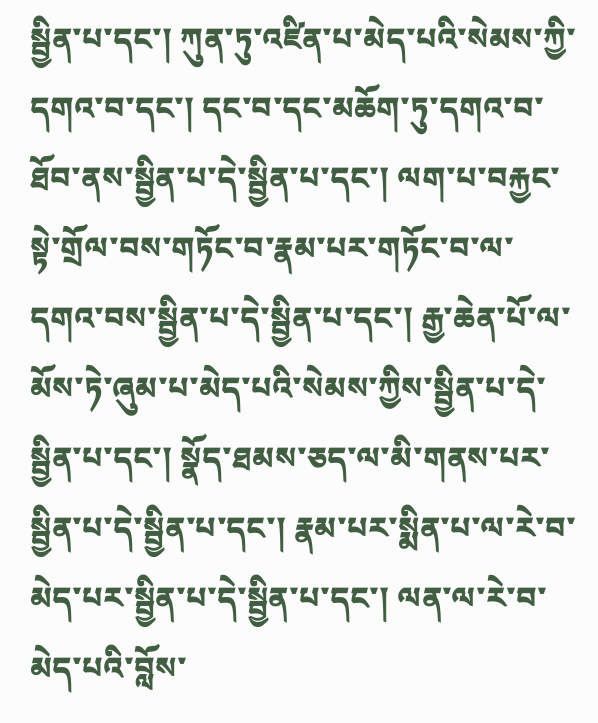སྦྱིན་པ་དང་། ཀུན་ཏུ་འཛིན་པ་མེད་པའི་སེམས་ཀྱི་དགའ་བ་དང་། དང་བ་དང་མཆོག་ཏུ་དགའ་བ་ཐོབ་ནས་སྦྱིན་པ་དེ་སྦྱིན་པ་དང་། ལག་པ་བརྐྱང་སྟེ་གྲོལ་བས་གཏོང་བ་རྣམ་པར་གཏོང་བ་ལ་དགའ་བས་སྦྱིན་པ་དེ་སྦྱིན་པ་དང་། རྒྱ་ཆེན་པོ་ལ་མོས་ཏེ་ཞུམ་པ་མེད་པའི་སེམས་ཀྱིས་སྦྱིན་པ་དེ་སྦྱིན་པ་དང་། སྣོད་ཐམས་ཅད་ལ་མི་གནས་པར་སྦྱིན་པ་དེ་སྦྱིན་པ་དང་། རྣམ་པར་སྨིན་པ་ལ་རེ་བ་མེད་པར་སྦྱིན་པ་དེ་སྦྱིན་པ་དང་། ལན་ལ་རེ་བ་མེད་པའི་བློས་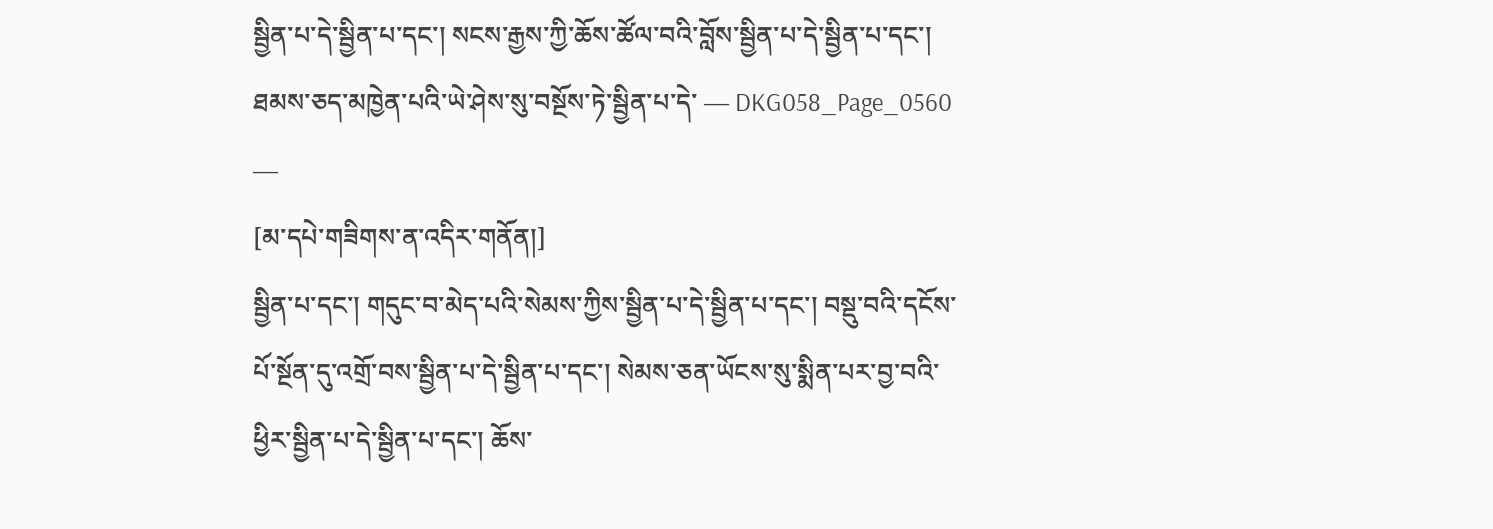སྦྱིན་པ་དེ་སྦྱིན་པ་དང་། སངས་རྒྱས་ཀྱི་ཆོས་ཚོལ་བའི་བློས་སྦྱིན་པ་དེ་སྦྱིན་པ་དང་། ཐམས་ཅད་མཁྱེན་པའི་ཡེ་ཤེས་སུ་བསྔོས་ཏེ་སྦྱིན་པ་དེ་ ― DKG058_Page_0560 ―
[མ་དཔེ་གཟིགས་ན་འདིར་གནོན།]
སྦྱིན་པ་དང་། གདུང་བ་མེད་པའི་སེམས་ཀྱིས་སྦྱིན་པ་དེ་སྦྱིན་པ་དང་། བསྡུ་བའི་དངོས་པོ་སྔོན་དུ་འགྲོ་བས་སྦྱིན་པ་དེ་སྦྱིན་པ་དང་། སེམས་ཅན་ཡོངས་སུ་སྨིན་པར་བྱ་བའི་ཕྱིར་སྦྱིན་པ་དེ་སྦྱིན་པ་དང་། ཆོས་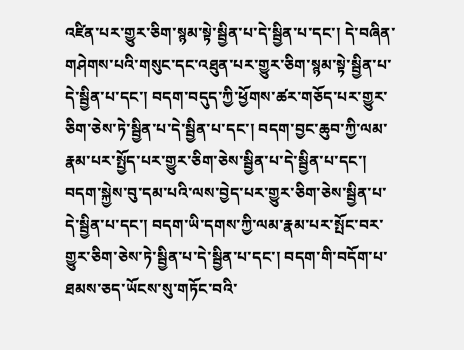འཛིན་པར་གྱུར་ཅིག་སྙམ་སྟེ་སྦྱིན་པ་དེ་སྦྱིན་པ་དང་། དེ་བཞིན་གཤེགས་པའི་གསུང་དང་འཐུན་པར་གྱུར་ཅིག་སྙམ་སྟེ་སྦྱིན་པ་དེ་སྦྱིན་པ་དང་། བདག་བདུད་ཀྱི་ཕྱོགས་ཚར་གཅོད་པར་གྱུར་ཅིག་ཅེས་ཏེ་སྦྱིན་པ་དེ་སྦྱིན་པ་དང་། བདག་བྱང་ཆུབ་ཀྱི་ལམ་རྣམ་པར་སྤྱོད་པར་གྱུར་ཅིག་ཅེས་སྦྱིན་པ་དེ་སྦྱིན་པ་དང་། བདག་སྐྱེས་བུ་དམ་པའི་ལས་བྱེད་པར་གྱུར་ཅིག་ཅེས་སྦྱིན་པ་དེ་སྦྱིན་པ་དང་། བདག་ཡི་དགས་ཀྱི་ལམ་རྣམ་པར་སྤོང་བར་གྱུར་ཅིག་ཅེས་ཏེ་སྦྱིན་པ་དེ་སྦྱིན་པ་དང་། བདག་གི་བདོག་པ་ཐམས་ཅད་ཡོངས་སུ་གཏོང་བའི་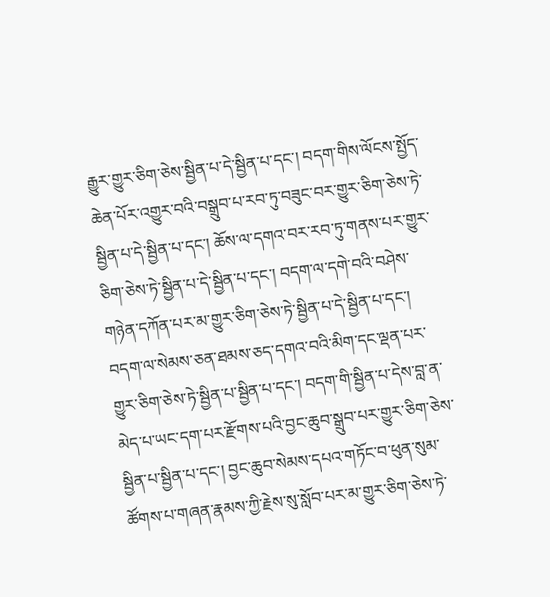རྒྱུར་གྱུར་ཅིག་ཅེས་སྦྱིན་པ་དེ་སྦྱིན་པ་དང་། བདག་གིས་ལོངས་སྤྱོད་ཆེན་པོར་འགྱུར་བའི་བསྒྲུབ་པ་རབ་ཏུ་བཟུང་བར་གྱུར་ཅིག་ཅེས་ཏེ་སྦྱིན་པ་དེ་སྦྱིན་པ་དང་། ཆོས་ལ་དགའ་བར་རབ་ཏུ་གནས་པར་གྱུར་ཅིག་ཅེས་ཏེ་སྦྱིན་པ་དེ་སྦྱིན་པ་དང་། བདག་ལ་དགེ་བའི་བཤེས་གཉེན་དཀོན་པར་མ་གྱུར་ཅིག་ཅེས་ཏེ་སྦྱིན་པ་དེ་སྦྱིན་པ་དང་། བདག་ལ་སེམས་ཅན་ཐམས་ཅད་དགའ་བའི་མིག་དང་ལྡན་པར་གྱུར་ཅིག་ཅེས་ཏེ་སྦྱིན་པ་སྦྱིན་པ་དང་། བདག་གི་སྦྱིན་པ་དེས་བླ་ན་མེད་པ་ཡང་དག་པར་རྫོགས་པའི་བྱང་ཆུབ་སྒྲུབ་པར་གྱུར་ཅིག་ཅེས་སྦྱིན་པ་སྦྱིན་པ་དང་། བྱང་ཆུབ་སེམས་དཔའ་གཏོང་བ་ཕུན་སུམ་ཚོགས་པ་གཞན་རྣམས་ཀྱི་རྗེས་སུ་སློབ་པར་མ་གྱུར་ཅིག་ཅེས་ཏེ་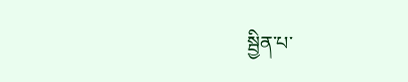སྦྱིན་པ་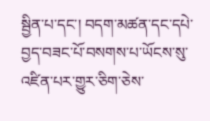སྦྱིན་པ་དང་། བདག་མཚན་དང་དཔེ་བྱད་བཟང་པོ་བསགས་པ་ཡོངས་སུ་འཛིན་པར་གྱུར་ཅིག་ཅེས་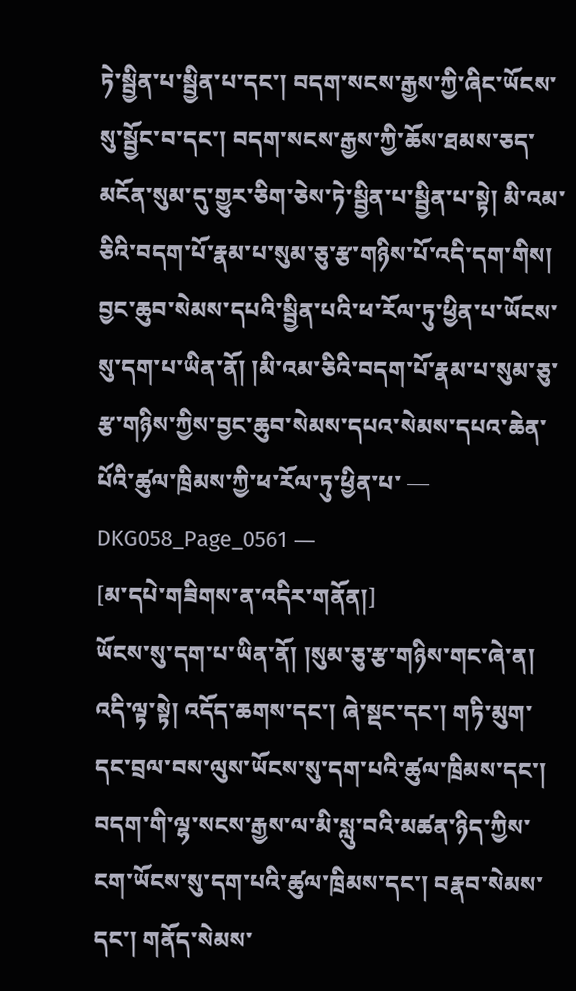ཏེ་སྦྱིན་པ་སྦྱིན་པ་དང་། བདག་སངས་རྒྱས་ཀྱི་ཞིང་ཡོངས་སུ་སྦྱོང་བ་དང་། བདག་སངས་རྒྱས་ཀྱི་ཆོས་ཐམས་ཅད་མངོན་སུམ་དུ་གྱུར་ཅིག་ཅེས་ཏེ་སྦྱིན་པ་སྦྱིན་པ་སྟེ། མི་འམ་ཅིའི་བདག་པོ་རྣམ་པ་སུམ་ཅུ་རྩ་གཉིས་པོ་འདི་དག་གིས། བྱང་ཆུབ་སེམས་དཔའི་སྦྱིན་པའི་ཕ་རོལ་ཏུ་ཕྱིན་པ་ཡོངས་སུ་དག་པ་ཡིན་ནོ། །མི་འམ་ཅིའི་བདག་པོ་རྣམ་པ་སུམ་ཅུ་རྩ་གཉིས་ཀྱིས་བྱང་ཆུབ་སེམས་དཔའ་སེམས་དཔའ་ཆེན་པོའི་ཚུལ་ཁྲིམས་ཀྱི་ཕ་རོལ་ཏུ་ཕྱིན་པ་ ― DKG058_Page_0561 ―
[མ་དཔེ་གཟིགས་ན་འདིར་གནོན།]
ཡོངས་སུ་དག་པ་ཡིན་ནོ། །སུམ་ཅུ་རྩ་གཉིས་གང་ཞེ་ན། འདི་ལྟ་སྟེ། འདོད་ཆགས་དང་། ཞེ་སྡང་དང་། གཏི་མུག་དང་བྲལ་བས་ལུས་ཡོངས་སུ་དག་པའི་ཚུལ་ཁྲིམས་དང་། བདག་གི་ལྷ་སངས་རྒྱས་ལ་མི་སླུ་བའི་མཚན་ཉིད་ཀྱིས་ངག་ཡོངས་སུ་དག་པའི་ཚུལ་ཁྲིམས་དང་། བརྣབ་སེམས་དང་། གནོད་སེམས་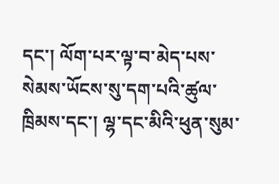དང་། ལོག་པར་ལྟ་བ་མེད་པས་སེམས་ཡོངས་སུ་དག་པའི་ཚུལ་ཁྲིམས་དང་། ལྷ་དང་མིའི་ཕུན་སུམ་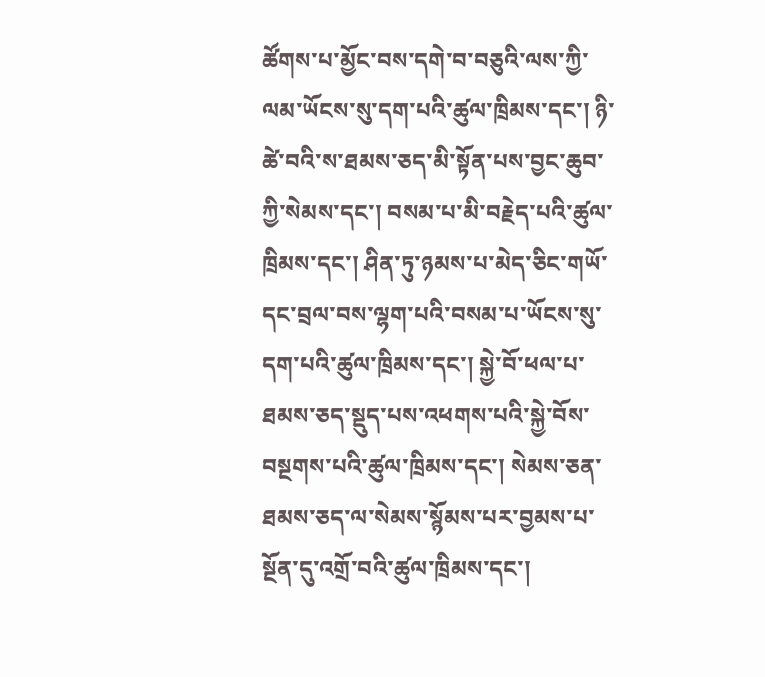ཚོགས་པ་མྱོང་བས་དགེ་བ་བཅུའི་ལས་ཀྱི་ལམ་ཡོངས་སུ་དག་པའི་ཚུལ་ཁྲིམས་དང་། ཉི་ཚེ་བའི་ས་ཐམས་ཅད་མི་སྟོན་པས་བྱང་ཆུབ་ཀྱི་སེམས་དང་། བསམ་པ་མི་བརྗེད་པའི་ཚུལ་ཁྲིམས་དང་། ཤིན་ཏུ་ཉམས་པ་མེད་ཅིང་གཡོ་དང་བྲལ་བས་ལྷག་པའི་བསམ་པ་ཡོངས་སུ་དག་པའི་ཚུལ་ཁྲིམས་དང་། སྐྱེ་བོ་ཕལ་པ་ཐམས་ཅད་སྡུད་པས་འཕགས་པའི་སྐྱེ་བོས་བསྔགས་པའི་ཚུལ་ཁྲིམས་དང་། སེམས་ཅན་ཐམས་ཅད་ལ་སེམས་སྙོམས་པར་བྱམས་པ་སྔོན་དུ་འགྲོ་བའི་ཚུལ་ཁྲིམས་དང་།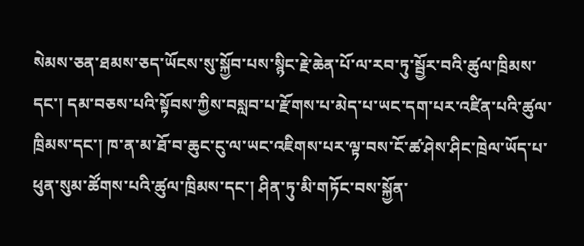སེམས་ཅན་ཐམས་ཅད་ཡོངས་སུ་སྐྱོབ་པས་སྙིང་རྗེ་ཆེན་པོ་ལ་རབ་ཏུ་སྦྱོར་བའི་ཚུལ་ཁྲིམས་དང་། དམ་བཅས་པའི་སྟོབས་ཀྱིས་བསླབ་པ་རྫོགས་པ་མེད་པ་ཡང་དག་པར་འཛིན་པའི་ཚུལ་ཁྲིམས་དང་། ཁ་ན་མ་ཐོ་བ་ཆུང་ངུ་ལ་ཡང་འཇིགས་པར་ལྟ་བས་ངོ་ཚ་ཤེས་ཤིང་ཁྲེལ་ཡོད་པ་ཕུན་སུམ་ཚོགས་པའི་ཚུལ་ཁྲིམས་དང་། ཤིན་ཏུ་མི་གཏོང་བས་སྐྱོན་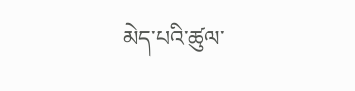མེད་པའི་ཚུལ་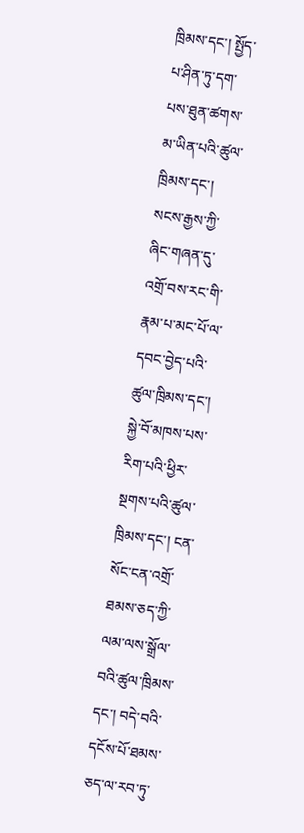ཁྲིམས་དང་། སྤྱོད་པ་ཤིན་ཏུ་དག་པས་ཐུན་ཚགས་མ་ཡིན་པའི་ཚུལ་ཁྲིམས་དང་། སངས་རྒྱས་ཀྱི་ཞིང་གཞན་དུ་འགྲོ་བས་རང་གི་རྣམ་པ་མང་པོ་ལ་དབང་བྱེད་པའི་ཚུལ་ཁྲིམས་དང་། སྐྱེ་བོ་མཁས་པས་རིག་པའི་ཕྱིར་སྔགས་པའི་ཚུལ་ཁྲིམས་དང་། ངན་སོང་ངན་འགྲོ་ཐམས་ཅད་ཀྱི་ལམ་ལས་སྒྲོལ་བའི་ཚུལ་ཁྲིམས་དང་། བདེ་བའི་དངོས་པོ་ཐམས་ཅད་ལ་རབ་ཏུ་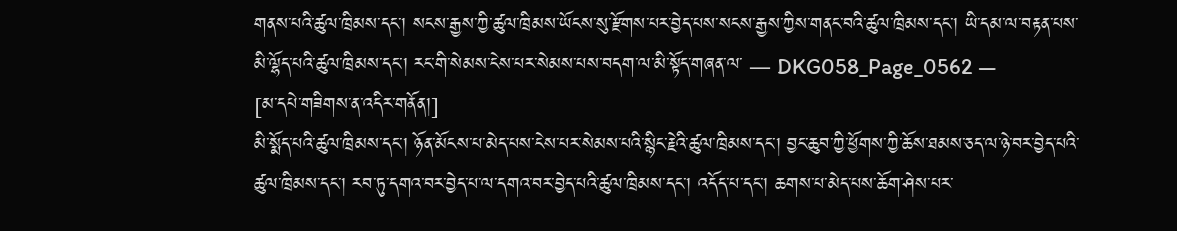གནས་པའི་ཚུལ་ཁྲིམས་དང་། སངས་རྒྱས་ཀྱི་ཚུལ་ཁྲིམས་ཡོངས་སུ་རྫོགས་པར་བྱེད་པས་སངས་རྒྱས་ཀྱིས་གནང་བའི་ཚུལ་ཁྲིམས་དང་། ཡི་དམ་ལ་བརྟན་པས་མི་ལྷོད་པའི་ཚུལ་ཁྲིམས་དང་། རང་གི་སེམས་ངེས་པར་སེམས་པས་བདག་ལ་མི་སྟོད་གཞན་ལ་ ― DKG058_Page_0562 ―
[མ་དཔེ་གཟིགས་ན་འདིར་གནོན།]
མི་སྨོད་པའི་ཚུལ་ཁྲིམས་དང་། ཉོན་མོངས་པ་མེད་པས་ངེས་པར་སེམས་པའི་སྙིང་རྗེའི་ཚུལ་ཁྲིམས་དང་། བྱང་ཆུབ་ཀྱི་ཕྱོགས་ཀྱི་ཆོས་ཐམས་ཅད་ལ་ཉེ་བར་བྱེད་པའི་ཚུལ་ཁྲིམས་དང་། རབ་ཏུ་དགའ་བར་བྱེད་པ་ལ་དགའ་བར་བྱེད་པའི་ཚུལ་ཁྲིམས་དང་། འདོད་པ་དང་། ཆགས་པ་མེད་པས་ཆོག་ཤེས་པར་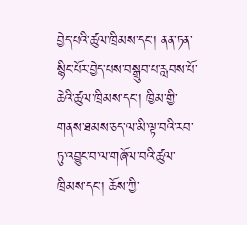བྱེད་པའི་ཚུལ་ཁྲིམས་དང་། ནན་ཏན་སྙིང་པོར་བྱེད་པས་བསྒྲུབ་པ་རླབས་པོ་ཆེའི་ཚུལ་ཁྲིམས་དང་། ཁྱིམ་གྱི་གནས་ཐམས་ཅད་ལ་མི་ལྟ་བའི་རབ་ཏུ་འབྱུང་བ་ལ་གཞོལ་བའི་ཚུལ་ཁྲིམས་དང་། ཆོས་ཀྱི་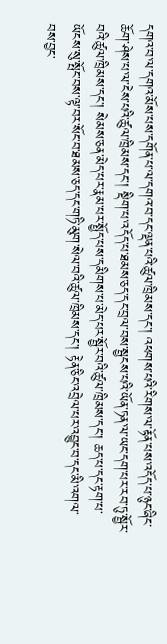དགའ་བ་ལ་དགའ་མོས་པས་དགོན་པ་ལ་དགའ་བ་དང་ལྡན་པའི་ཚུལ་ཁྲིམས་དང་། འཕགས་པའི་རིགས་ལ་རྟོན་པས་འདོད་པ་ཉུང་ཞིང་ཆོག་ཤེས་པ་ལ་ངེས་པའི་ཚུལ་ཁྲིམས་དང་། སྡིག་པ་འདོད་པ་ཐམས་ཅད་དང་བྲལ་བས་སྦྱངས་པའི་ཡོན་ཏན་ལ་ཡང་དག་པར་རབ་ཏུ་སྦྱོར་བའི་ཚུལ་ཁྲིམས་དང་། སེམས་ཅན་མེད་པར་རྣམ་པར་སྤྱོད་པས་དམིགས་པ་མེད་པར་སྦྱོར་བའི་ཚུལ་ཁྲིམས་དང་། ཆད་པ་དང་རྟག་པ་ཡོངས་སུ་སྤོང་བས་ལྟ་བར་སོང་བ་ཐམས་ཅད་དང་གཏི་མུག་སེལ་བའི་ཚུལ་ཁྲིམས་དང་། རྟེན་ཅིང་འབྲེལ་པར་འབྱུང་བ་དང་མི་འགལ་བས་བྱང་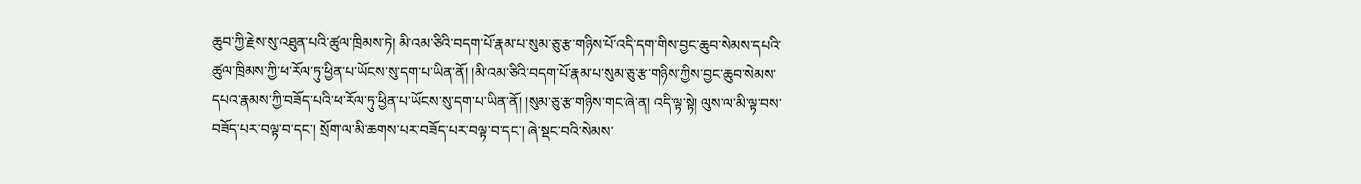ཆུབ་ཀྱི་རྗེས་སུ་འཐུན་པའི་ཚུལ་ཁྲིམས་ཏེ། མི་འམ་ཅིའི་བདག་པོ་རྣམ་པ་སུམ་ཅུ་རྩ་གཉིས་པོ་འདི་དག་གིས་བྱང་ཆུབ་སེམས་དཔའི་ཚུལ་ཁྲིམས་ཀྱི་ཕ་རོལ་ཏུ་ཕྱིན་པ་ཡོངས་སུ་དག་པ་ཡིན་ནོ། །མི་འམ་ཅིའི་བདག་པོ་རྣམ་པ་སུམ་ཅུ་རྩ་གཉིས་ཀྱིས་བྱང་ཆུབ་སེམས་དཔའ་རྣམས་ཀྱི་བཟོད་པའི་ཕ་རོལ་ཏུ་ཕྱིན་པ་ཡོངས་སུ་དག་པ་ཡིན་ནོ། །སུམ་ཅུ་རྩ་གཉིས་གང་ཞེ་ན། འདི་ལྟ་སྟེ། ལུས་ལ་མི་ལྟ་བས་བཟོད་པར་བལྟ་བ་དང་། སྲོག་ལ་མི་ཆགས་པར་བཟོད་པར་བལྟ་བ་དང་། ཞེ་སྡང་བའི་སེམས་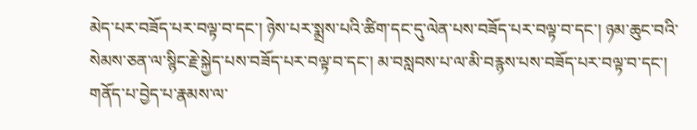མེད་པར་བཟོད་པར་བལྟ་བ་དང་། ཉེས་པར་སྨྲས་པའི་ཚིག་དང་དུ་ལེན་པས་བཟོད་པར་བལྟ་བ་དང་། ཉམ་ཆུང་བའི་སེམས་ཅན་ལ་སྙིང་རྗེ་སྐྱེད་པས་བཟོད་པར་བལྟ་བ་དང་། མ་བསླབས་པ་ལ་མི་བརྙས་པས་བཟོད་པར་བལྟ་བ་དང་། གནོད་པ་བྱེད་པ་རྣམས་ལ་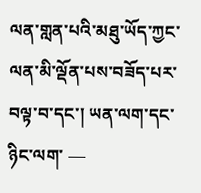ལན་གླན་པའི་མཐུ་ཡོད་ཀྱང་ལན་མི་ལྡོན་པས་བཟོད་པར་བལྟ་བ་དང་། ཡན་ལག་དང་ཉིང་ལག་ ―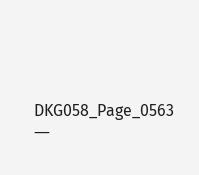DKG058_Page_0563 ―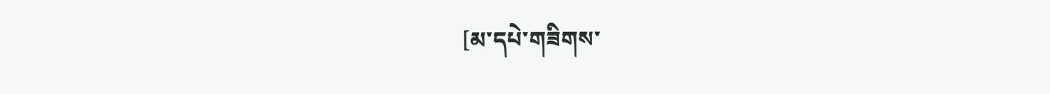[མ་དཔེ་གཟིགས་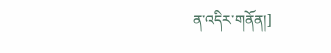ན་འདིར་གནོན།]